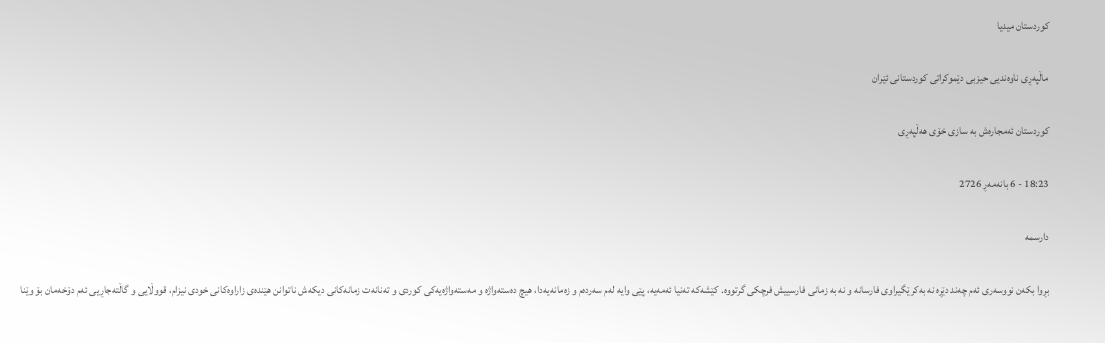کوردستان میدیا

ماڵپەڕی ناوەندیی حیزبی دێموکراتی کوردستانی ئێران

کوردستان ئەمجارەش بە سازی خۆی هەڵپەڕی

18:23 - 6 بانەمەڕ 2726

دارسمە

بڕوا بکەن نووسەری ئەم چەند دێڕە نە بەکرێگیراوی فارسانە و نە بە زمانی فارسییش فرچکی گرتووە. کێشەکە تەنیا ئەمەیە، پێی وایە لەم سەردەم و زەمانەیەدا، هیچ دەستەواژە و مەستەواژەیەکی کوردی و تەنانەت زمانەکانی دیکەش ناتوانن هێندەی زاراوەکانی خودی نیزام، قووڵایی و گاڵتەجاڕیی ئەم دۆخەمان بۆ وێنا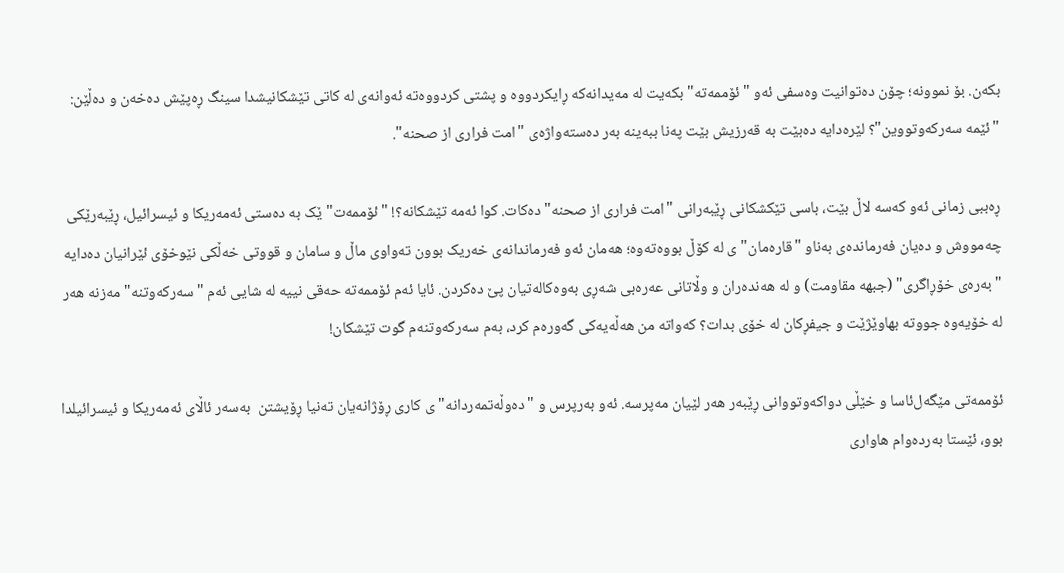بکەن. بۆ نموونە؛ چۆن دەتوانیت وەسفی ئەو "ئۆممەتە" بکەیت لە مەیدانەکە ڕایکردووە و پشتی کردووەتە ئەوانەی لە کاتی تێشکانیشدا سینگ ڕەپێش دەخەن و دەڵێن: "ئێمە سەرکەوتووین"؟ لێرەدایە دەبێت بە قەرزیش بێت پەنا ببەینە بەر دەستەواژەی "امت فراری از صحنە".

ڕەببی زمانی ئەو کەسە لاڵ بێت، باسی تێکشکانی ڕێبەرانی "امت فراری از صحنه" دەکات. کوا ئەمە تێشکانە؟! "ئۆممەت"ێک بە دەستی ئەمەریکا و ئیسرائیل، ڕێبەرێکی چەمووش و دەیان فەرماندەی بەناو "قارەمان"ی لە کۆڵ بووەتەوە؛ هەمان ئەو فەرماندانەی خەریک بوون تەواوی ماڵ و سامان و قووتی خەڵکی نێوخۆی ئێرانیان دەدایە "بەرەی خۆڕاگری" (جبهە مقاومت) و لە هەندەران و وڵاتانی عەرەبی شەڕی بەوەکالەتیان پێ دەکردن. ئایا ئەم ئۆممەتە حەقی نییە لە شایی ئەم "سەرکەوتنە" مەزنه هەر لە خۆیەوە جووتە بهاوێژێت و جیفڕکان لە خۆی بدات؟ کەواتە من هەڵەیەکی گەورەم کرد، بەم سەرکەوتنەم گوت تێشکان!

ئۆممەتی مێگەل‌ئاسا و خێڵی دواکەوتووانی ڕێبەر هەر لێیان مەپرسە. ئەو بەرپرس و "دەوڵەتمەردانە"ی کاری ڕۆژانەیان تەنیا ڕۆیشتن  بەسەر ئاڵای ئەمەریکا و ئیسرائیلدا بوو، ئێستا بەردەوام هاواری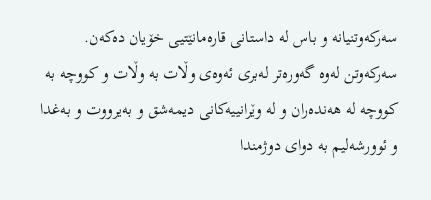سەرکەوتنیانە و باس لە داستانی قارەمانێتیی خۆیان دەکەن. سەرکەوتن لەوە گەورەتر لەبری ئەوەی وڵات بە وڵات و کووچە بە کووچە لە هەندەران و لە وێرانییەکانی دیمەشق و بەیرووت و بەغدا و ئوورشەلیم بە دوای دوژمندا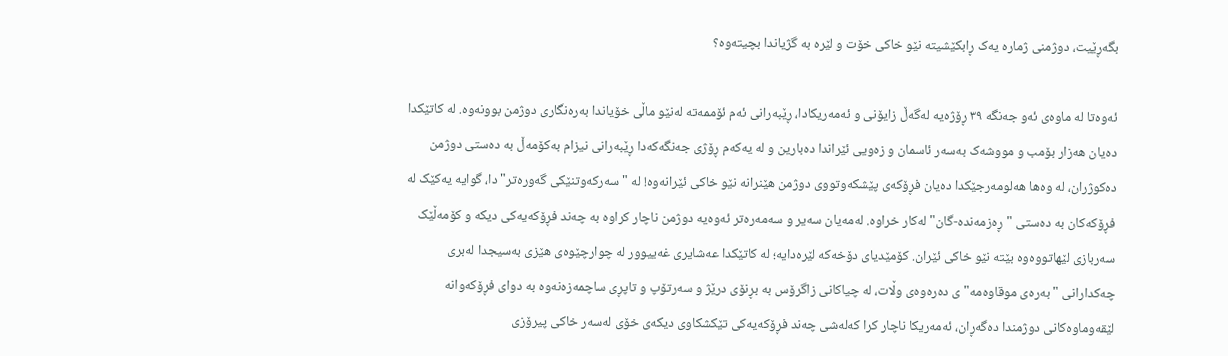بگەڕێیت، دوژمنی ژمارە یەک ڕابکێشیتە نێو خاکی خۆت و لێرە بە گژیاندا بچیتەوە؟

ئەوەتا لە ماوەی ئەو جەنگە ٣٩ ڕۆژەیە لەگەڵ زایۆنی و ئەمەریکادا، ڕێبەرانی ئەم ئۆممەتە لەنێو ماڵی خۆیاندا بەرەنگاری دوژمن بوونەوە. لە کاتێکدا دەیان هەزار بۆمب و مووشەک بەسەر ئاسمان و زەویی ئێراندا دەبارین و لە یەکەم ڕۆژی جەنگەکەدا ڕێبەرانی نیزام بەکۆمەڵ بە دەستی دوژمن دەکوژران، لە وەها هەلومەرجێکدا دەیان فڕۆکەی پێشکەوتووی دوژمن هێنرانە نێو خاکی ئێرانەوە! لە "سەرکەوتنێکی گەورەتر"دا، گوایە یەکێک لە فڕۆکەکان بە دەستی "ڕەزمەندە-گان" لەکار خراوە. لەمەیان سەیر و سەمەرەتر ئەوەیە دوژمن ناچار کراوە بە چەند فڕۆکەیەکی دیکە و کۆمەڵێک سەربازی لێهاتووەوە بێتە نێو خاکی ئێران. کۆمێدیای دۆخەکە لێرەدایە؛ لە کاتێکدا عەشایری غەییوور لە چوارچێوەی هێزی بەسیجدا لەبری چەکدارانی "بەرەی موقاوەمە"ی دەرەوەی وڵات، لە چیاکانی زاگرۆس بە بڕنۆی درێژ و سەرتۆپ و تاپڕی ساچمەزەنەوە بە دوای فڕۆکەوانە لێقەوماوەکانی دوژمندا دەگەڕان، ئەمەریکا ناچار کرا کەلەشی چەند فڕۆکەیەکی تێکشکاوی دیکەی خۆی لەسەر خاکی پیرۆزی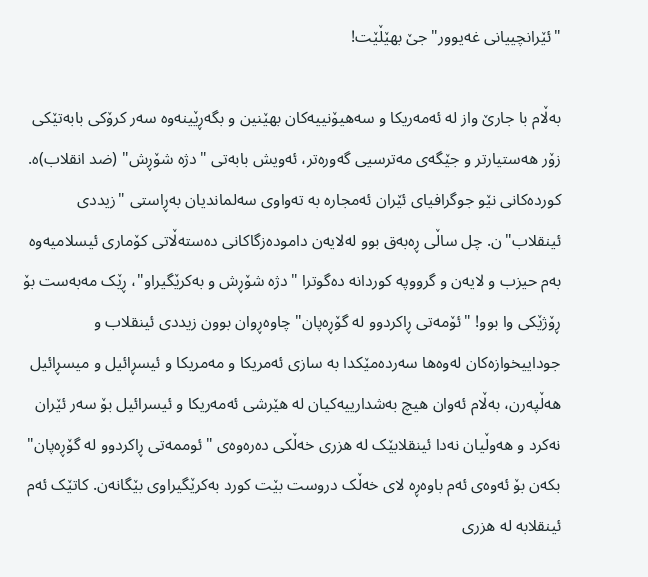"ئێرانچییانی غەیوور" جێ بهێڵێت!

بەڵام با جارێ واز لە ئەمەریکا و سەهیۆنییەکان بهێنین و بگەڕێینەوە سەر کرۆکی بابەتێکی زۆر هەستیارتر و جێگەی مەترسیی گەورەتر، ئەویش بابەتی "دژە شۆڕش" (ضد انقلاب)ە. کوردەکانی نێو جوگرافیای ئێران ئەمجارە بە تەواوی سەلماندیان بەڕاستی "زیددی ئینقلاب"ن. چل ساڵی ڕەبەق بوو لەلایەن دامودەزگاکانی دەستەڵاتی کۆماری ئیسلامیەوە بەم حیزب و لایەن و گرووپە کوردانە دەگوترا "دژە شۆڕش و بەکرێگیراو"، ڕێک مەبەست بۆ ڕۆژێکی وا بوو! "ئۆمەتی ڕاکردوو لە گۆڕەپان" چاوەڕوان بوون زیددی ئینقلاب و جوداییخوازەکان لەوەها سەردەمێکدا بە سازی ئەمریکا و مەمریکا و ئیسڕائیل و میسڕائیل هەڵپەرن، بەڵام ئەوان هیچ بەشدارییەکیان لە هێرشی ئەمەریکا و ئیسرائیل بۆ سەر ئێران نەکرد و هەوڵیان نەدا ئینقلابێک لە هزری خەڵکی دەرەوەی "ئوممەتی ڕاکردوو لە گۆڕەپان" بکەن بۆ ئەوەی ئەم باوەڕە لای خەڵک دروست بێت کورد بەکرێگیراوی بێگانەن. کاتێک ئەم ئینقلابە لە هزری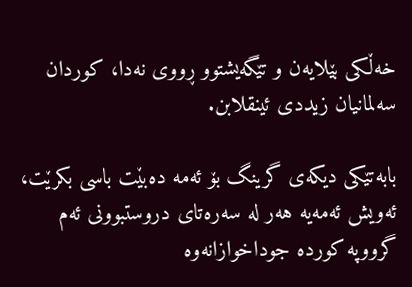خەڵکی بێلایەن و تێگەیشتوو ڕووی نەدا، کوردان سەلمانیان زیددی ئینقلابن.

بابەتێکی دیکەی گرینگ بۆ ئەمە دەبێت باسی بکرێت، ئەویش ئەمەیە هەر لە سەرەتای دروستبوونی ئەم گرووپە کوردە جوداخوازانەوە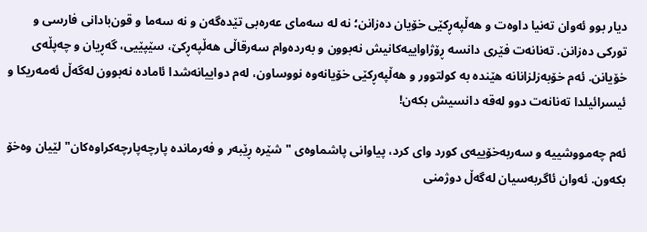دیار بوو ئەوان تەنیا داوەت و هەڵپەڕکێی خۆیان دەزانن؛ نە لە سەمای عەرەبی تێدەگەن و نە سەما و قون‌بادانی فارسی و تورکی دەزانن. تەنانەت فێری دانسە ڕۆژاواییەکانیش نەبوون و بەردەوام سەرقاڵی هەڵپەڕکێ، سێپێیی، گەڕیان و چەپڵەی خۆیانن. ئەم خۆبەزلزانانە هێندە بە کولتوور و هەڵپەڕکێی خۆیانەوە نووساون، لەم دواییانەشدا ئامادە نەبوون لەگەڵ ئەمەریکا و ئیسرائیلدا تەنانەت دوو لەقە دانسیش بکەن!

ئەم چەمووشییە و سەربەخۆییەی کورد وای کرد، پیاوانی پاشماوەی "شێرە ڕێبەر و فەرماندە پارچەپارچەکراوەکان" لێیان وەخۆ بکەون. ئەوان ئاگربەسیان لەگەڵ دوژمنی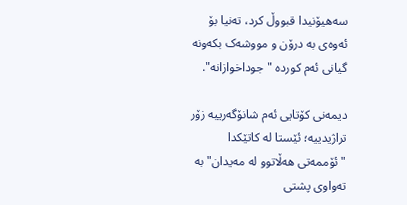سەهیۆنیدا قبووڵ کرد، تەنیا بۆ ئەوەی بە درۆن و مووشەک بکەونە گیانی ئەم کوردە "جوداخوازانە".

دیمەنی کۆتایی ئەم شانۆگەرییە زۆر تراژیدییە؛ ئێستا لە کاتێکدا "ئۆممەتی هەڵاتوو لە مەیدان" بە تەواوی پشتی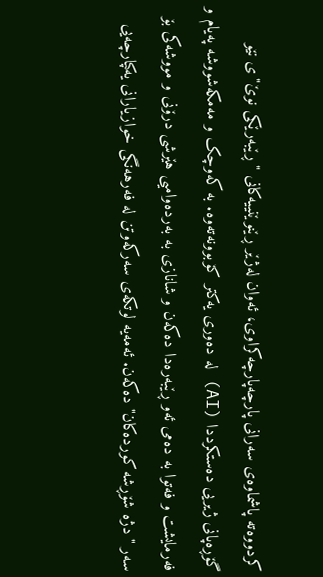کردووەتە پاشماوەی سەرانی پارچەپارچەکراوی، ئەوان لەژێر ڕێنوێنییەکانی "ڕێبەرێکی نوێ"ی نێو گۆڕەپانی ژیریی دەستکرددا (AI) لە دەوری یەکتر کۆبوونەتەوە. بە کەوچک و مەمکەشووشە پەیام و فەرمایشت و فەتوا بە دەمی ئەو ڕێبەرەدا دەکەن و شانازی بە بەردەوامیی هێرشی درۆنی و مووشەکی بۆ سەر "دژە شۆڕشە کوردەکان" دەکەن. ئەمەیە لوتکەی سەرکەوتن لە فەرهەنگی خوازیارانی یەکپارچەیی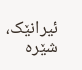ئیرانێک، شێرە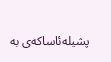پشیلەئاساکەی بە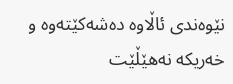نێوەندی ئاڵاوە دەشەکێتەوە و خەریکە نەهێڵێت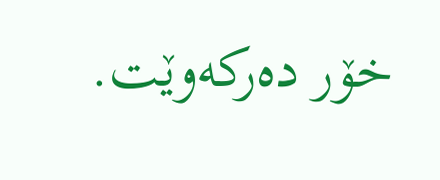خۆر دەرکەوێت.